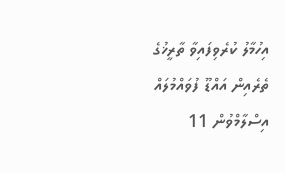އިހުމާލު ކުރެވިފައިވާ ތާރީޚުގެ ތެރެއިން އައްޑޫ ފުވައްމުލައް އިސްލާމްވުން 11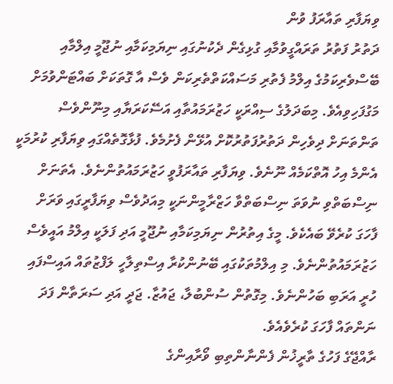ވިޔަފާރި ތައާރަފު ވުން
ދަތުރު ފަތުރު ތަރައްގީވުމާއި ގުޅިގެން ދެކުނުގައި ނިޔަމިކަމާއި ނުޖޫމީ އިލްމާއި ބޭސްވެރިކަމުގެ އިލްމު ފެތުރި މަސައްކަތްތެރިކަން ވެސް އާ ގޮތަކަށް ބައްޓަންވުމަށް މަގުފަހިވިއެވެ. މިބަދަލުގެ ސިއްރަކީ ހަޒުރަމައުތާއި އަސޭކަރަޔާއި މިނޫންވެސް ތަންތަނަށް ދިވެހިން ދަތުރުފަތުރުކޮށް އުޅޭން ފެށުމެވެ. ފުޅާގޮތެއްގައި ވިޔަފާރި ކުރުމަކީ އެންމެ އިހު އޮތްކަމެއް ނޫނެވެ. ވިޔަފާރި ތައާރަފުވީ ހަޒުރަމައުތުންނެވެ. އެތަނަށް ނިސްބަތްވި ނުވަތަ ނިސްބަތްވާ ހަޒްރާމީންނަކީ މިއަދުވެސް ވިޔަފާރީގައި ވަރަށް ފާހަގަ ކުރެވޭ ބައެކެވެ. މީގެ އިތުރުން ނިޔަމިކަމާއި ނުޖޫމީ އަދި ފަލަކީ އިލްމު އައީވެސް ހަޒުރަމައުތުންނެވެ. މި އިލްމުތަކުގައި ބޭނުންކުރާ އިސްތިލާހީ ލަފްޒުތައް އައިސްފައި ހުރީ އަރަބި ބަހުންނެވެ. މިގޮތުން ސުންބުލާ، ޖައުޒާ. ޖަދީ އަދި ސަރަތާން ފަދަ ނަންތައް ފާހަގަ ކުރެވެއެވެ.
ރާއްޖޭގެ ފަހުގެ ތާރީޚުން ފެންނާންތިބި ވޯރާއިންގެ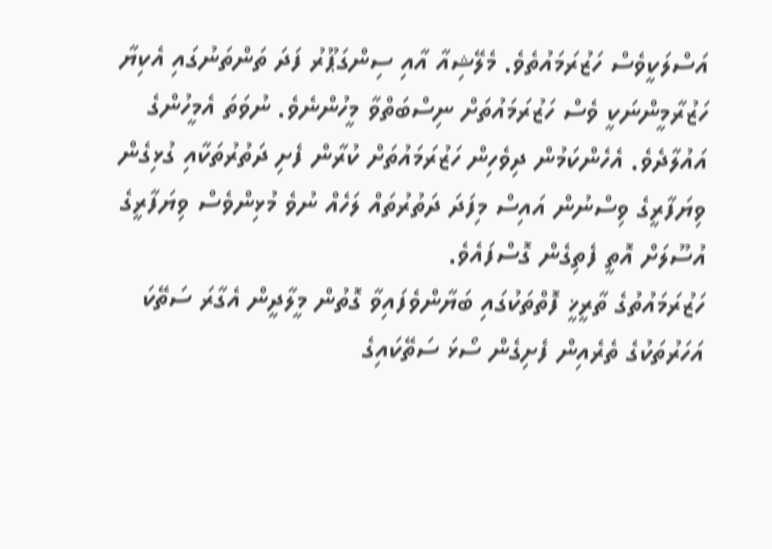އަސްލަކީވެސް ހަޒުރަމައުތެވެ. މެލޭޝިއާ އާއި ސިންގަޕޫރު ފަދަ ތަންތަނުގައި އެކިޔާ ހަޒުރާމީންނަކީ ވެސް ހަޒުރަމައުތަށް ނިސްބަތްވާ މީހުންނެވެ. ނުވަތަ އެމީހުންގެ އައުލާދެވެ. އެހެންކަމުން ދިވެހިން ހަޒުރަމައުތަށް ކުރާން ފެށި ދަތުރުތަކާއި ގުޅިގެން ވިޔަފާރީގެ ވިސްނުން އައިސް މިފަދަ ދަތުރުތައް ލަހެއް ނުވެ މުޅިންވެސް ވިޔަފާރީގެ އުސޫލަށް އޮތީ ފެތިގެން ގޮސްފައެވެ.
ހަޒުރަމައުތުގެ ތާރީޚީ ފޮތްތަކުގައި ބަޔާންވެފައިވާ ގޮތުން މީލާދީން އެގާރަ ސަތޭކަ އަހަރުތަކުގެ ތެރެއިން ފެށިގެން ސޯޅަ ސަތޭކައިގެ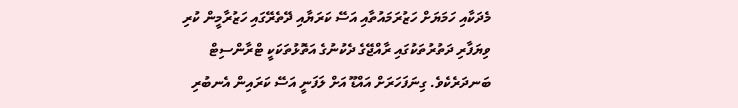މެދަކާއި ހަމަޔަށް ހަޒުރަމައުތާއި އަސޭ ކަރަޔާއި ދޭތެރޭގައި ހަޒުރާމީން ކުރި ވިޔަފާރި ދަތުރުތަކުގައި ރާއްޖޭގެ ދެކުނުގެ އަތޮޅުތަކަކީ ޓްރާންސިޓް ބަނދަރެކެވެ. ގިނަފަހަރަށް އައްޑޫ އަށް ލަފަނީ އަސޭ ކަރައިން އެނބުރި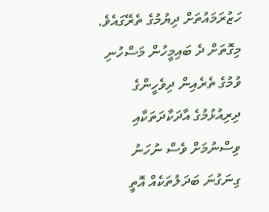ހަޒުރަމައުތަށް ދިޔުމުގެ ތެރޭގައެވެ. މިގޮތަށް ދެ ބައިމީހުން މަސްހުނި ވުމުގެ ތެރެއިން ދިވެހީންގެ ދިރިއުޅުމުގެ އާދަކާދަތަކާއި ވިސްނުމަށް ވެސް ނުހަނު ގިނަގުނަ ބަދަލުތަކެއް އޮތީ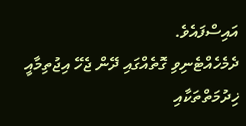އައިސްފައެވެ.
ދެމެހެއްޓެނިވި ގޮތެއްގައި ދޭން ޖެހޭ އިޖުތިމާއީ ޚިދުމަތްތަކާއި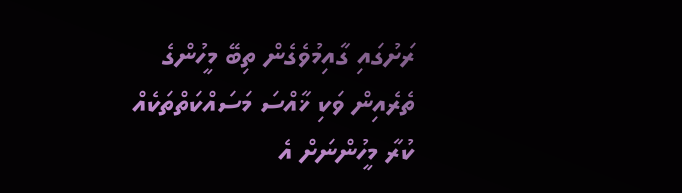ރަށުގައި ގާއިމުވެގެން ތިބޭ މީހުންގެ ތެރެއިން ވަކި ޚާއްސަ މަސައްކަތްތަކެއް ކުރާ މީހުންނަށް އެ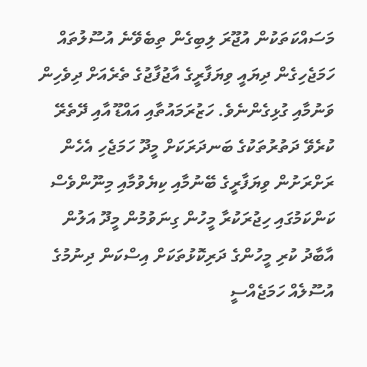މަސައްކަތަކުން އުޖޫރަ ލިބިގެން ތިބެވޭނެ އުސޫލުތައް ހަމަޖެހިގެން ދިޔައީ ވިޔަފާރީގެ އާޖުފާޖުގެ ތެރެއަށް ދިވެހިން ވަނުމާއި ގުޅިގެންނެވެ. ހަޒުރަމައުތާއި އައްޑޫ އާއި ދޭތެރޭ ކުރެވޭ ދަތުރުތަކުގެ ބަނދަރަކަށް މީދޫ ހަމަޖެހި އެހެން ރަށްރަށުން ވިޔަފާރީގެ ބޭނުމާއި ކިޔެވުމާއި މިނޫންވެސް ކަންކަމުގައި ހިޖުރަކުރާ މީހުން ގިނަވުމުން މީދޫ އަލުން އާބާދު ކުރި މީހުންގެ ދަރިކޮޅުތަކަށް އިސްކަން ދިނުމުގެ އުސޫލެއް ހަމަޖެއްސީ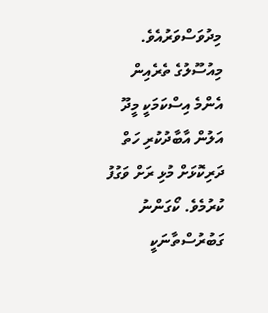މިދުވަސްވަރުއެވެ. މިއުސޫލުގެ ތެރެއިން އެންމެ އިސްކަމަކީ މީދޫ އަލުން އާބާދުކުރި ހަތް ދަރިކޮޅަށް މުޅި ރަށް ވަގުފު ކުރުމެވެ. ކޯގަންނު ގަބުރުސްތާނަކީ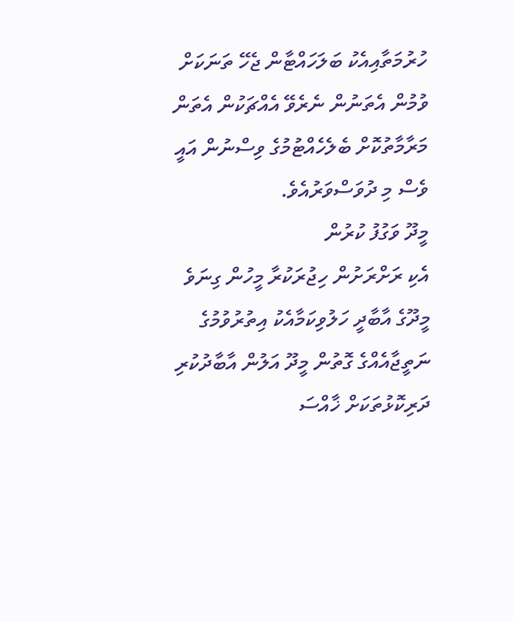ހުރުމަތާއިއެކު ބަލަހައްޓާން ޖެހޭ ތަނަކަށް ވުމުން އެތަނުން ނެރެވޭ އެއްޗަކުން އެތަން މަރާމާތުކޮށް ބެލެހެއްޓުމުގެ ވިސްނުން އައީ ވެސް މި ދުވަސްވަރުއެވެ.
މީދޫ ވަގުފު ކުރުން
އެކި ރަށްރަށުން ހިޖުރަކުރާ މީހުން ގިނަވެ މީދޫގެ އާބާދީ ހަލުވިކަމާއެކު އިތުރުވުމުގެ ނަތީޖާއެއްގެ ގޮތުން މީދޫ އަލުން އާބާދުކުރި ދަރިކޮޅުތަކަށް ޚާއްސަ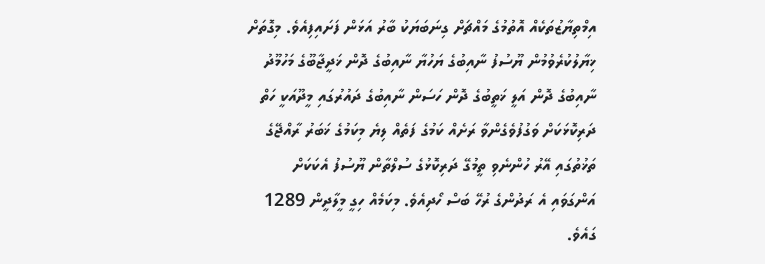އިމްތިޔާޒުތަކެއް އޮތުމުގެ މައްޗަށް ގިނަބަޔަކު ބާރު އަޅަން ފަށައިފިއެވެ. މިގޮތަށް ޚިޔާލުކުރެވުމުން ޔޫސުފު ނާއިބުގެ ޔަހުޔާ ނާއިބުގެ ދޮން ޚަދީޖާބޫގެ މަހުމޫދު ނާއިބުގެ ދޮން އަލީ ޚަތީބުގެ ދޮން ހަސަން ނާއިބުގެ ދައުރުގައި މީދޫއަކީ ހަތް ދަރިކޮޅަކަށް ވަގުފުވެގެންވާ ރަށެއް ކަމުގެ ފަތެއް ލިޔެ މިކަމުގެ ޚަބަރު ރާއްޖޭގެ ތަޚުތުގައި އޭރު ހުންނެވި ތީމުގޭ ދަރިކޮޅުގެ ސުލްތާން ޔޫސުފު އެކަކަށް އަންގަވައި އެ ރަދުންގެ ރުހޭ ބަސް ހޯދިއެވެ. މިކަމެއް ހިގީ މީލާދީން 1289 ގައެވެ.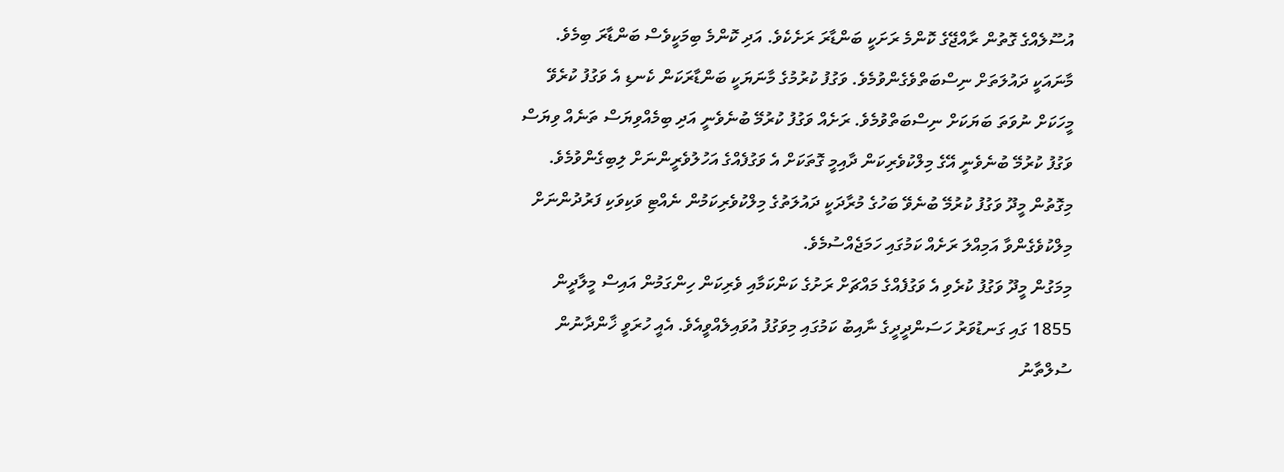އުސޫލެއްގެ ގޮތުން ރާއްޖޭގެ ކޮންމެ ރަށަކީ ބަންޑާރަ ރަށެކެވެ. އަދި ކޮންމެ ބިމަކީވެސް ބަންޑާރަ ބިމެވެ. މާނައަކީ ދައުލަތަށް ނިސްބަތްވެގެންވުމެވެ. ވަގުފު ކުރުމުގެ މާނަޔަކީ ބަންޑާރަކަން ކެނޑި އެ ވަގުފު ކުރެވޭ މީހަކަށް ނުވަތަ ބަޔަކަށް ނިސްބަތްވުމެވެ. ރަށެއް ވަގުފު ކުރުމޭ ބުނެވެނީ އަދި ބިމެއްވިޔަސް ތަނެއް ވިޔަސް ވަގުފު ކުރުމޭ ބުނެވެނީ އޭގެ މިލްކުވެރިކަން ދާއިމީ ގޮތަކަށް އެ ވަގުފެއްގެ އަހުލުވެރީންނަށް ލިބިގެންވުމެވެ. މިގޮތުން މީދޫ ވަގުފު ކުރުމޭ ބުނެވޭ ބަހުގެ މުރާދަކީ ދައުލަތުގެ މިލްކުވެރިކަމުން ނެއްޓި ވަކިވަކި ފަރުދުންނަށް މިލްކުވެގެންވާ އަމިއްލަ ރަށެއް ކަމުގައި ހަމަޖެއްސުމެވެ.
މިމަގުން މީދޫ ވަގުފު ކުރެވި އެ ވަގުފެއްގެ މައްޗަށް ރަށުގެ ކަންކަމާއި ވެރިކަން ހިންގަމުން އައިސް މީލާދީން 1855 ގައި ގަނޑުވަރު ހަސަންދީދީގެ ނާއިބު ކަމުގައި މިވަގުފު އުވައިލެއްވީއެވެ. އެއީ ހުރަވީ ޚާންދާނުން ސުލްތާނު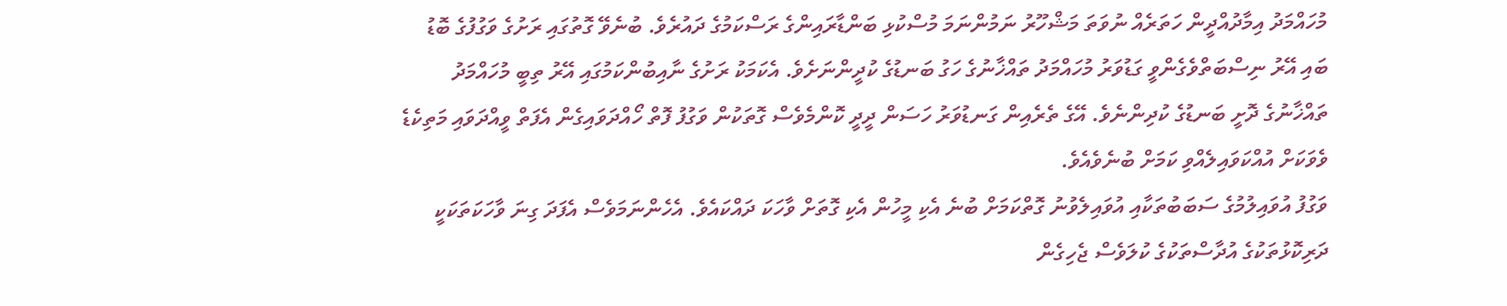މުހައްމަދު އިމާދުއްދީން ހަތަރެއް ނުވަތަ މަޝްހޫރު ނަމުންނަމަ މުސްކުޅި ބަންޑާރައިންގެ ރަސްކަމުގެ ދައުރެވެ. ބުނެވޭ ގޮތުގައި ރަށުގެ ވަގުފުގެ ބޮޑު ބައި އޭރު ނިސްބަތްވެގެންވީ ގަޑުވަރު މުހައްމަދު ތައްޚާނުގެ ހަގު ބަނޑުގެ ކުދީންނަށެވެ. އެކަމަކު ރަށުގެ ނާއިބުންކަމުގައި އޭރު ތިބީ މުހައްމަދު ތައްޚާނުގެ ދޮށީ ބަނޑުގެ ކުދިންނެވެ. އޭގެ ތެރެއިން ގަނޑުވަރު ހަސަން ދީދީ ކޮންމެވެސް ގޮތަކުން ވަގުފު ފޮތް ހޯއްދަވައިގެން އެފަތް ވީއްދަވައި މަތިކެޑެ ވެވަކަށް އުއްކަވައިލެއްވި ކަމަށް ބުނެވެއެވެ.
ވަގުފު އުވައިލުމުގެ ސަބަބުތަކާއި އުވައިލެވުނު ގޮތްކަމަށް ބުނެ އެކި މީހުން އެކި ގޮތަށް ވާހަކަ ދައްކައެވެ. އެހެންނަމަވެސް އެފަދަ ގިނަ ވާހަކަތަކަކީ ދަރިކޮޅުތަކުގެ އުދާސްތަކުގެ ކުލަވެސް ޖެހިގެން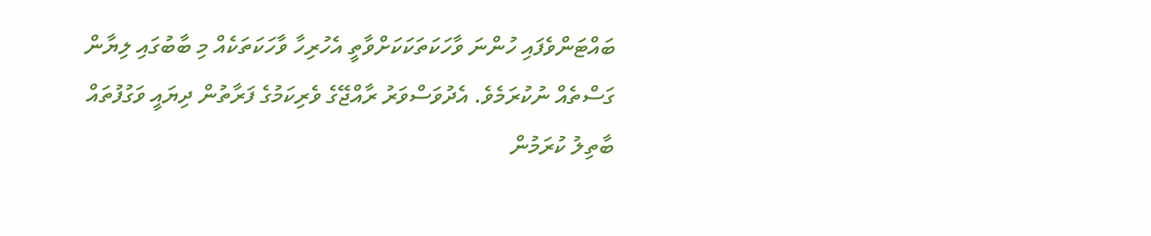ބައްޓަންވެފައި ހުންނަ ވާހަކަތަކަކަށްވާތީ އެހުރިހާ ވާހަކަތަކެއް މި ބާބުގައި ލިޔާން ގަސްތެއް ނުކުރަމެވެ. އެދުވަސްވަރު ރާއްޖޭގެ ވެރިކަމުގެ ފަރާތުން ދިޔައީ ވަގުފުތައް ބާތިލު ކުރަމުން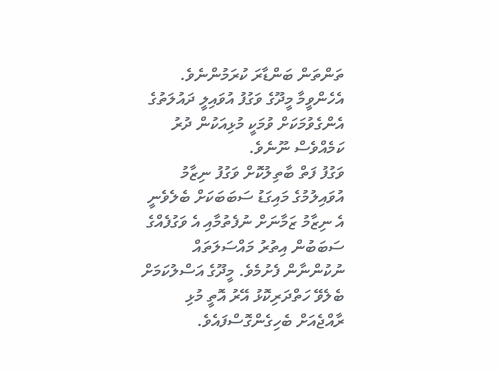ތަންތަން ބަންޑާރަ ކުރަމުންނެވެ. އެހެންވީމާ މީދޫގެ ވަގުފު އުވައިލީ ދައުލަތުގެ އެންގެވުމަކަށް ވުމަކީ މުޅިއަކުން ދުރު ކަމެއްވެސް ނޫނެވެ.
ވަގުފު ފަތް ބާތިލުކޮށް ވަގުފު ނިޒާމު އުވައިލުމުގެ މައިގަޑު ސަބަބަކަށް ބެލެވެނީ އެ ނިޒާމު ޒަމާނަށް ނުފެތުމާއި އެ ވަގުފެއްގެ ސަބަބުން އިތުރު މައްސަލަތައް ނުކުންނާން ފެށުމެވެ. މީދޫގެ އަސްލުކަމަށް ބެލެވޭ ހަތްދަރިކޮޅު އޭރު އޮތީ މުޅި ރާއްޖެއަށް ބެހިގެންގޮސްފައެވެ.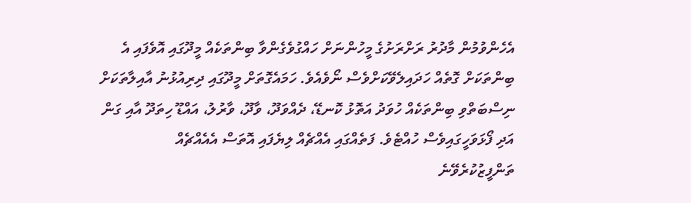އެހެންވުމުން މާދުރު ރަށްރަށުގެ މީހުންނަށް ހައްގުވެގެންވާ ބިންތަކެއް މީދޫގައި އޮވެފައި އެ ބިންތަކަށް ގޮތެއް ހަދައިލެވޭކަށްވެސް ނޯވެއެވެ. ހަމައެގޮތަށް މީދޫގައި ދިރިއުޅުނު އާއިލާތަކަށް ނިސްބަތްވި ބިންތަކެއް ހުވަދު އަތޮޅު ކޮނޑޭ، ދެއްވަދޫ، ވާދޫ، ވާރުލު، އައްޑޫ ހިތަދޫ އާއި ގަން އަދި ފޯޅަވަހީގައިވެސް ހުއްޓެވެ. ފަތެއްގައި އެއްޗެއް ލިޔެފައި އޮތަސް އެއެއްޗެއް ތަންފީޒުކުރެވޭނެ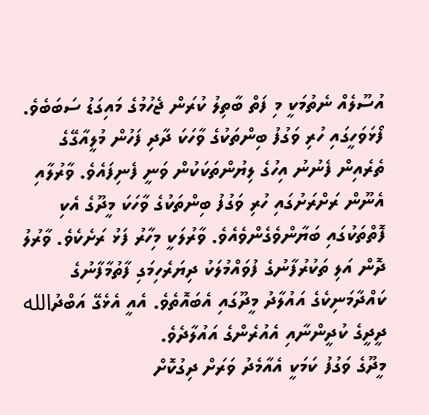އުސޫލެއް ނެތުމަކީ މި ފަތް ބާތިލު ކުރަން ޖެހުމުގެ މައިގަޑު ސަބަބެވެ.
ފޯޅަވަހީގައި ހުރި ވަގުފު ބިންތަކުގެ ވާހަކަ ދާދި ފަހުން މުލީއާގޭގެ ތެރެއިން ފެނުނު އިހުގެ ލިޔުންތަކަކުން ވަނީ ފެނިފައެވެ. ވާރުލާއި އެނޫން ރަށްރަށުގައި ހުރި ވަގުފު ބިންތަކުގެ ވާހަކަ މީދޫގެ އެކި ފޮތްތަކުގައި ބަޔާންވެގެންވެއެވެ. ވާރުލަކީ މިހާރު ފަޅު ރަށެކެވެ. ވާރުލު ދޮން އަލި ތަކުރުފާނުގެ ފުވައްމުލަކު ދިޔަރެހިމަގި ފާތުމާފާނުގެ ކައްދާމަނިކެގެ އައުލާދު މީދޫގައި އެބައޮތެވެ. އެއީ އެޅެގޭ އަބްދުالله ދީދީގެ ކުދީންނާއި އެއުރެންގެ އައުލާދެވެ.
މީދޫގެ ވަގުފު ކަމަކީ އެއާމެދު ވަރަށް ދިގުކޮށް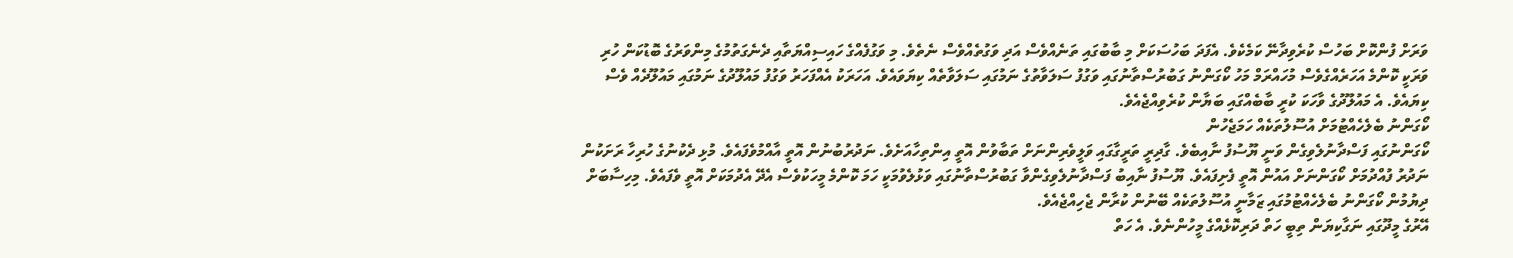ވަރަށް ފުންކޮށް ބަހުސް ކުރެވިދާނޭ ކަމެކެވެ. އެފަދަ ބަހުސަކަށް މި ބާބުގައި ތަނެއްވެސް އަދި ވަގުތެއްވެސް ނެތެވެ. މި ވަގުފެއްގެ ހައިސިއްޔަތާއި ދެނެގަތުމުގެ މިންވަރުގެ ބޮޑުކަން ހުރި ވަރަކީ ކޮންމެ އަހަރެއްގެވެސް މުހައްރަމް މަހު ކޯގަންނު ގަބުރުސްތާނުގައި ވަގުފު ސަލަވާތުގެ ނަމުގައި ސަލަވާތެއް ކިޔަވައެވެ. އަހަރަކު އެއްފަހަރު ވަގުފު މައުލޫދުގެ ނަމުގައި މައުލޫދެއް ވެސް ކިޔައެވެ. އެ މައުލޫދުގެ ވާހަކަ ކުރީ ބާބެއްގައި ބަޔާން ކުރެވިއްޖެއެވެ.
ކޯގަންނު ބެލެހެއްޓުމަށް އުސޫލުތަކެއް ހަމަޖެހުން
ކޯގަންނުގައި ފަސްދާނުލެވިގެން ވަނީ ޔޫސުފު ނާއިބެވެ. ގާދިރީ ތަރީގާގައި ވަލީވެރިންނަށް ތަބާވުން އޮތީ އިންތިހާއަށެވެ. ނަދުރުބުނުން އޮތީ އާއްމުވެފައެވެ. މުޅި ދެކުނުގެ ހުރިހާ ރަށަކުން ނަދުރު ފުއްދުމަށް ކޯގަންނަށް އައުން އޮތީ ފެށިފައެވެ. ޔޫސުފު ނާއިބު ފަސްދާނުލެވިގެންވާ ގަބުރުސްތާނުގައި ވަޅުލެވުމަކީ ހަމަ ކޮންމެ މީހަކުވެސް އެދޭ އެދުމަކަށް އޮތީ ވެފައެވެ. މިހިސާބަށް ދިޔުމުން ކޯގަންނު ބެލެހެއްޓުމުގައި ޒަމާނީ އުސޫލުތަކެއް ބޭނުން ކުރާން ޖެހިއްޖެއެވެ.
އޭރުގެ މީދޫގައި ނަގާކިޔަން ތިބީ ހަތް ދަރިކޮޅެއްގެ މީހުންނެވެ. އެ ހަތް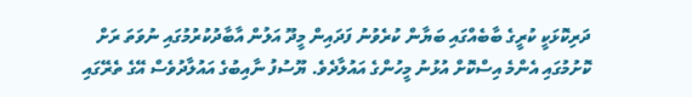ދަރިކޮޅަކީ ކުރީގެ ބާބެއްގައި ބަޔާން ކުރެވުނު ފަދައިން މީދޫ އަލުން އާބާދުކުރުމުގައި ނުވަތަ ރަށް ކޮށުމުގައި އެންމެ އިސްކޮށް އުޅުނު މީހުންގެ އައުލާދެވެ. ޔޫސުފު ނާއިބުގެ އައުލާދުވެސް އޭގެ ތެރޭގައި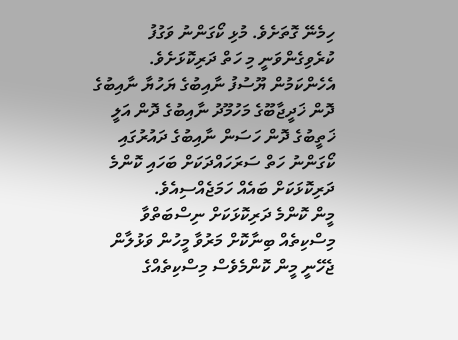ހިމެނޭ ގޮތަށެވެ. މުޅި ކޯގަންނު ވަގުފު ކުރެވިގެންވަނީ މި ހަތް ދަރިކޮޅަށެވެ. އެހެންކަމުން ޔޫސުފު ނާއިބުގެ ޔަހުޔާ ނާއިބުގެ ދޮން ޚަދީޖާބޫގެ މަހުމޫދު ނާއިބުގެ ދޮން އަލީ ޚަތީބުގެ ދޮން ހަސަން ނާއިބުގެ ދައުރުގައި ކޯގަންނު ހަތް ސަރަހައްދަކަށް ބަހައި ކޮންމެ ދަރިކޮޅަކަށް ބައެއް ހަމަޖެއްސިއެވެ.
މީން ކޮންމެ ދަރިކޮޅަކަށް ނިސްބަތްވާ މިސްކިތެއް ބިނާކޮށް މަރުވާ މީހުން ވަޅުލާން ޖެހޭނީ މީން ކޮންމެވެސް މިސްކިތެއްގެ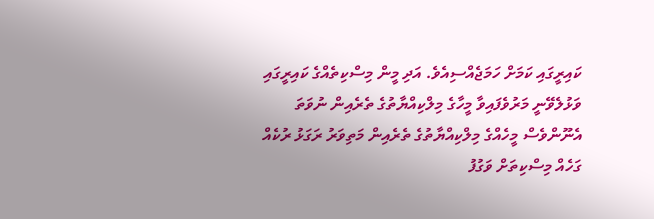ކައިރީގައި ކަމަށް ހަމަޖެއްސިއެވެ. އަދި މީން މިސްކިތެއްގެ ކައިރީގައި ވަޅުލެވޭނީ މަރުވެފައިވާ މީހާގެ މިލްކިއްޔާތުގެ ތެރެއިން ނުވަތަ އެނޫންވެސް މީހެއްގެ މިލްކިއްޔާތުގެ ތެރެއިން މަތިވަރު ރަގަޅު ރުކެއް ގަހެއް މިސްކިތަށް ވަގުފު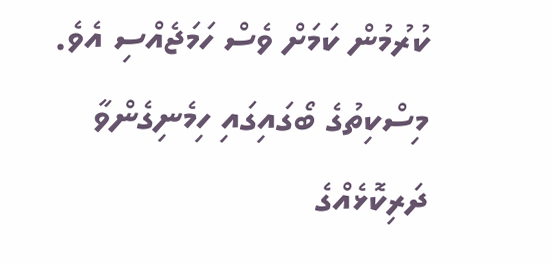ކުރުމުން ކަމަށް ވެސް ހަމަޖެއްސި އެވެ. މިސްކިތުގެ ބޯގައިގައި ހިމެނިގެންވާ ދަރިކޮޅެއްގެ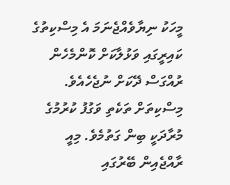މީހަކު ނިޔާވެއްޖެނަމަ އެ މިސްކިތުގެ ކައިރީގައި ވަޅުލާކަށް ކޮންމެހެން ރުއްގަސް ދޭކަށް ނުޖެހެއެވެ. މިސްކިތަށް ތަކެތި ވަގުފު ކުރުމުގެ މުރާދަކީ ބިން ގަތުމެވެ. މިއީ ރާއްޖެއިން ބޭރުގައި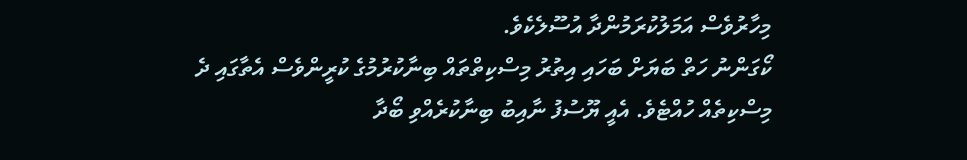މިހާރުވެސް އަމަލުކުރަމުންދާ އުސޫލެކެވެ.
ކޯގަންނު ހަތް ބަޔަށް ބަހައި އިތުރު މިސްކިތްތައް ބިނާކުރުމުގެ ކުރީންވެސް އެތާގައި ދެ މިސްކިތެއް ހުއްޓެވެ. އެއީ ޔޫސުފު ނާއިބު ބިނާކުރެއްވި ބޯދާ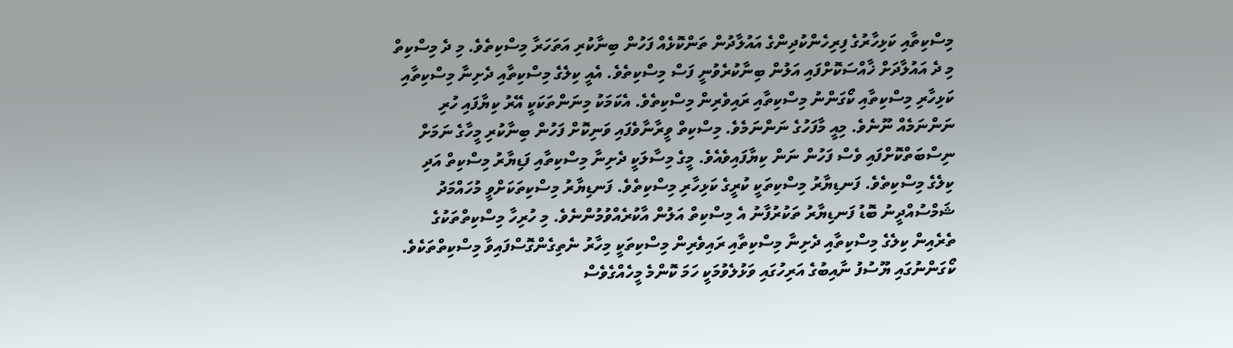މިސްކިތާއި ކަޅިހާރުގެ ފިރިހެންކުދިންގެ އައުލާދުން ތަންކޮޅެއް ފަހުން ބިނާކުރި އަތަހަރާ މިސްކިތެވެ. މި ދެ މިސްކިތް މި ދެ އައުލާދަށް ޚާއްސަކޮށްފައި އަލުން ބިނާކުރެވުނީ ފަސް މިސްކިތެވެ. އެއީ ކިލެގެ މިސްކިތާއި ދެށިނާ މިސްކިތާއި ކަޅިހާރި މިސްކިތާއި ކޯގަންނު މިސްކިތާއި ރައިވެރިން މިސްކިތެވެ. އެކަމަކު މިނަންތަކަކީ އޭރު ކިޔާފައި ހުރި ނަންނަމެއް ނޫނެވެ. މިއީ މާފަހުގެ ނަންނަމެވެ. މިސްކިތް ވީރާނާވެފައި ވަނިކޮށް ފަހުން ބިނާކުރި މީހާގެ ނަމަށް ނިސްބަތްކޮށްފައި ވެސް ފަހުން ނަން ކިޔާފައިވެއެވެ. މީގެ މިސާލަކީ ދެށިނާ މިސްކިތާއި ފަޑިޔާރު މިސްކިތް އަދި ކިލެގެ މިސްކިތެވެ. ފަނޑިޔާރު މިސްކިތަކީ ކުރީގެ ކަޅިހާރި މިސްކިތެވެ. ފަނޑިޔާރު މިސްކިތަކަށްވީ މުހައްމަދު ޝަމްސުއްދީނު ބޮޑު ފަނޑިޔާރު ތަކުރުފާނު އެ މިސްކިތް އަލުން އާކުރެއްވުމުންނެވެ. މި ހުރިހާ މިސްކިތްތަކުގެ ތެރެއިން ކިލެގެ މިސްކިތާއި ދެށިނާ މިސްކިތާއި ރައިވެރިން މިސްކިތަކީ މިހާރު ނެތިގެންގޮސްފައިވާ މިސްކިތްތަކެވެ.
ކޯގަންނުގައި ޔޫސުފު ނާއިބުގެ އަރިހުގައި ވަޅުލެވުމަކީ ހަމަ ކޮންމެ މީހެއްގެވެސް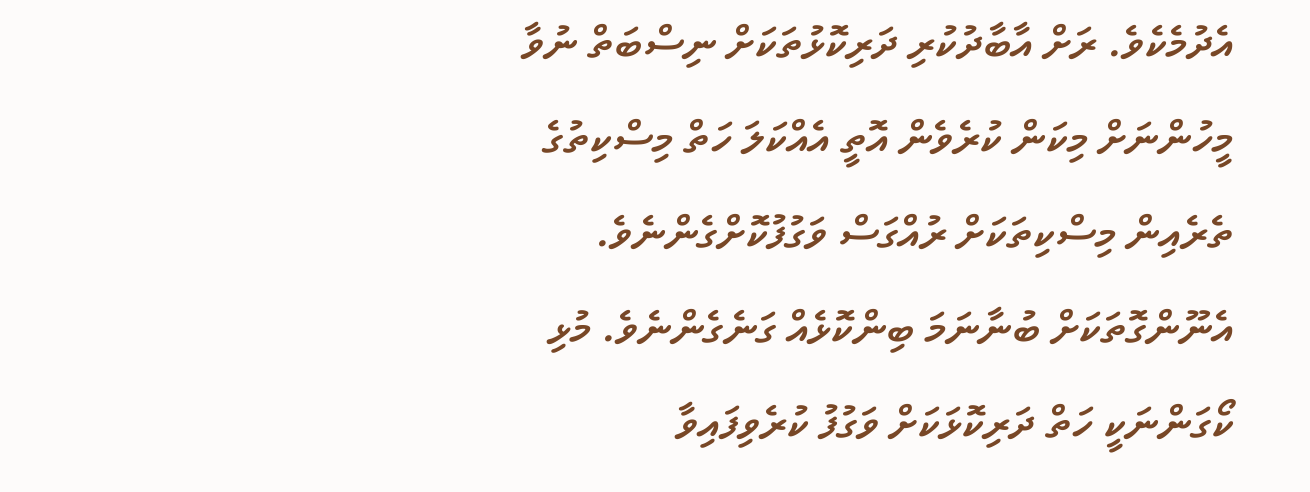އެދުމެކެވެ. ރަށް އާބާދުކުރި ދަރިކޮޅުތަކަށް ނިސްބަތް ނުވާ މީހުންނަށް މިކަން ކުރެވެން އޮތީ އެއްކަލަ ހަތް މިސްކިތުގެ ތެރެއިން މިސްކިތަކަށް ރުއްގަސް ވަގުފުކޮށްގެންނެވެ. އެނޫންގޮތަކަށް ބުނާނަމަ ބިންކޮޅެއް ގަނެގެންނެވެ. މުޅި ކޯގަންނަކީ ހަތް ދަރިކޮޅަކަށް ވަގުފު ކުރެވިފައިވާ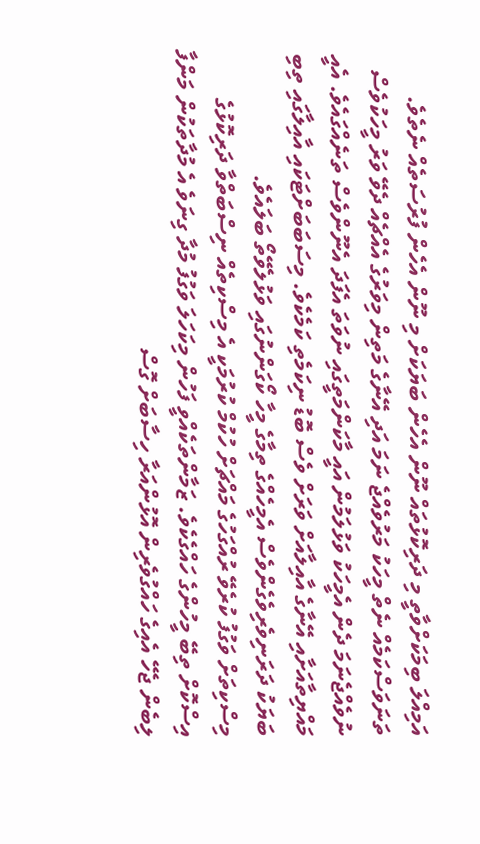އަމިއްލަ ބިމަކަށްވާތީ މި ދަރިކޮޅުތައް ނޫން އެހެން ބަޔަކަށް މި ނޫން އެހެން ފުރުސަތެއް ނެތެވެ.
ތަނަވަސްކަމެއް ނެތް މީހަކު މަރުވެއްޖެ ނަމަ އަދި އޭނާގެ މަތިން މިވަރުގެ އެއްޗެއް ދެވޭ ވަރު މީހަކުވެސް ނުވެއްޖެނަމަ ދެން އެމީހަކު ވަޅުލަމުން އައީ މާކަންމަތީގައި ނުވަތަ އެފަދަ އެނޫންވެސް ތަނެއްގައެވެ. އެއީ މައްޔިތާއަށާއި އޭނާގެ އާއިލާއަށް ވަރަށް ވެސް ބޮޑު ނިކަމެތި ކަމެކެވެ. މިސަބަބަށްޓަކައި އާއިލާގައި ތިބި ބަޔަކު ދަރަނިވެރިވެގެންވެސް އެމީހެއްގެ ތިމާގެ މީހާ ކޯގަންނުގައި ވަޅުލެވޭތޯ ބަލައެވެ.
މިސްކިތަށް ވަގުފު ކުރެވޭ ރުއްގަހުގެ މައްޗަށް ހުކުމް ކުރުމަކީ އެ މިސްކިތެއް ނިސްބަތްވާ ދަރިކޮޅުގެ އިސްކޮށް ތިބޭ މީހުންގެ ހައްގެކެވެ. ޒަމާންތަކެއްވީ ފަހުން މިކަހަލަ ވަގުފު މުދާ ގިނަވެ އެ މުދާތަކުން މަންފާ ލިބެން ޖެހޭ އެއިގެ ހައްގުވެރިން އޮޅުންއަރާ ހިސާބަށް ގޮސް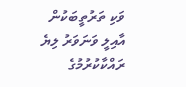ވަކި ތަރުތީބަކުން އާއިލީ ވަނަވަރު ލިޔެ ރައްކާކުރުމުގެ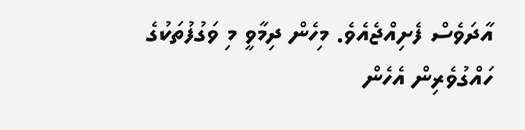އާދަވެސް ފެށިއްޖެއެވެ. މިހެން ދިމާވީ މި ވަގުފުތަކުގެ ހައްގުވެރިން އެހެން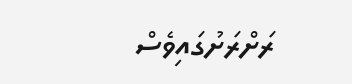ރަށްރަށުގައިވެސް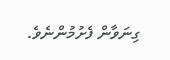ގިނަވާން ފެށުމުންނެވެ.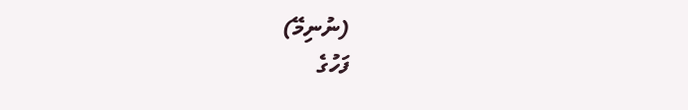(ނުނިމޭ)
ފަހުގެ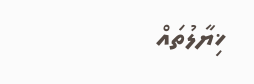ޚިޔާލުތައް